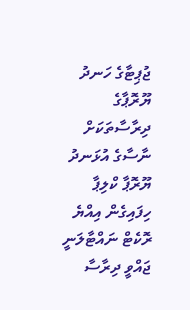ޖުޕިޓާގެ ހަނދު ޔޫރޮޕާގެ ދިރާސާތަކަށް ނާސާގެ އުޅަނދު ޔޫރޮޕާ ކްލިޕާ ހިފައިގެން އިއްޔެ ރޮކެޓް ނައްޓާލަނީ
ޖައްވީ ދިރާސާ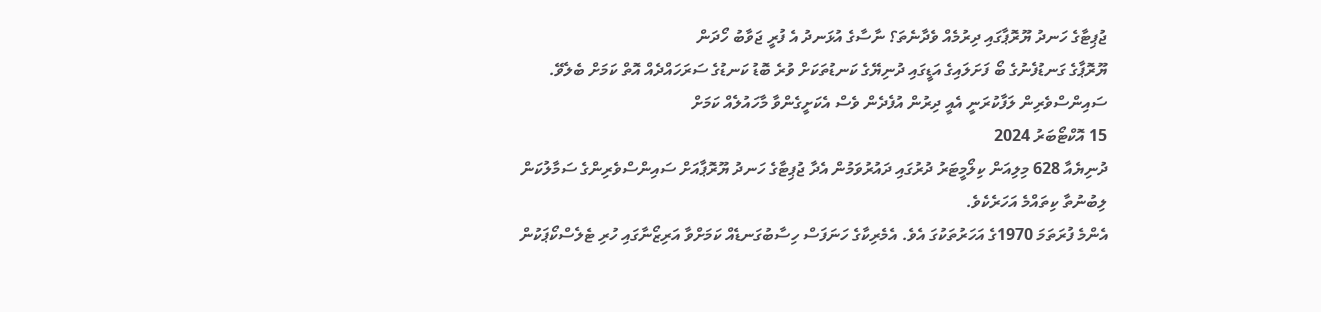ޖުޕިޓާގެ ހަނދު ޔޫރޮޕާގައި ދިރުމެއް ވެދާނެތަ؟ ނާސާގެ އުޅަނދު އެ ފުރީ ޖަވާބު ހޯދަން
ޔޫރޮޕާގެ ގަނޑުފެނުގެ ބޯ ފަށަލައިގެ އަޑީގައި ދުނިޔޭގެ ކަނޑުތަކަށް ވުރެ ބޮޑު ކަނޑުގެ ސަރަހައްދެއް އޮތް ކަމަށް ބެލެވޭ. ސައިންސްވެރިން ލަފާކުރަނީ އެއީ ދިރުން އުފެދެން ވެސް އެކަށީގެންވާ މާހައުލެއް ކަމަށް
15 އޮކްޓޯބަރު 2024
ދުނިޔެއާ 628 މިލިއަން ކިލޯމީޓަރު ދުރުގައި ދައުރުވަމުން އެދާ ޖުޕިޓާގެ ހަނދު ޔޫރޮޕާއަށް ސައިންސްވެރިންގެ ސަމާލުކަން ލިބުނުތާ ކިތައްމެ އަހަރެކެވެ.
އެންމެ ފުރަތަމަ 1970ގެ އަހަރުތަކުގަ އެވެ. އެމެރިކާގެ ހަނަފަސް ހިސާބުގަނޑެއް ކަމަށްވާ އަރިޒޯނާގައި ހުރި ޓެލެސްކޯޕަކުން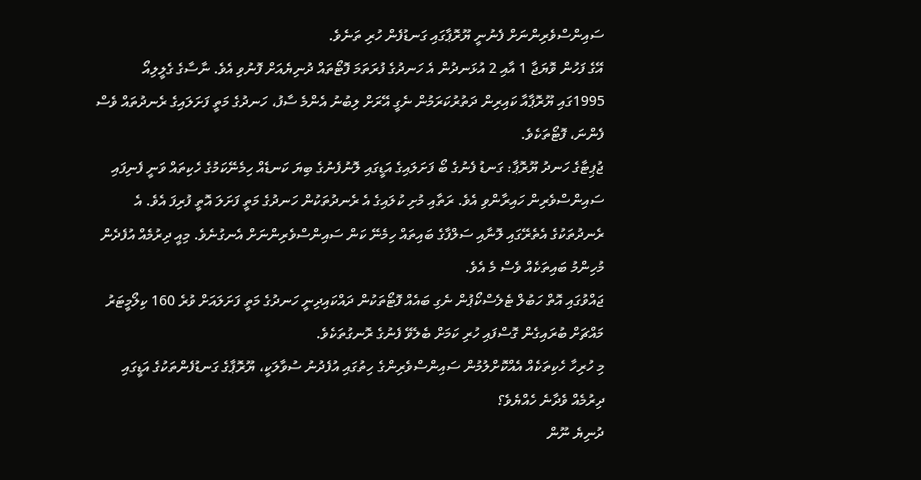ސައިންސްވެރިންނަށް ފެނުނީ ޔޫރޮޕާގައި ގަނޑުފެން ހުރި ތަނެވެ.
އޭގެ ފަހުން ވޮޔަޖާ 1 އާއި 2 އުޅަނދުން އެ ހަނދުގެ ފުރަތަމަ ފޮޓޯތައް ދުނިޔެއަށް ފޮނުވި އެވެ. ނާސާގެ ގެލީލިއޯ 1995ގައި ޔޫރޮޕާއާ ކައިރިން ދަތުރުކަރަމުން ނެގީ އޭރަށް ލިބުނު އެންމެ ސާފު، ހަނދުގެ މަތީ ފަށަލައިގެ ރެނދުތައް ވެސް ފެންނަ، ފޮޓޯތަކެވެ.
ޖުޕިޓާގެ ހަނދު ޔޫރޮޕާ: ގަނޑު ފެނުގެ ބޯ ފަށަލައިގެ އަޑީގައި ލޮނުފެނުގެ ބިޔަ ކަނޑެއް ހިމެނޭކަމުގެ ހެކިތައް ވަނީ ފެނިފައި
ސައިންސްވެރިން ހައިރާންވި އެވެ. ރަތާއި މުށި ކުލައިގެ އެ ރެނދުތަކުން ހަނދުގެ މަތީ ފަށަލަ އޮތީ ފުރިފަ އެވެ. އެ ރެނދުތަކުގެ އެތެރޭގައި ލޮނާއި ސަލްފާގެ ބައިތައް ހިމެނޭ ކަން ސައިންސްވެރިންނަށް އެނގުނެވެ. މިއީ ދިރުމެއް އުފެދެން މުހިންމު ބައިތަކެއް ވެސް މެ އެވެ.
ޖައްވުގައި އޮތް ހަބުލް ޓެލެސްކޯޕުން ނެގި ބައެއް ފޮޓޯތަކުން ދައްކައިދިނީ ހަނދުގެ މަތީ ފަށަލައަށް ވުރެ 160 ކިލޯމީޓަރު މައްޗަށް ބުރައިގެން ގޮސްފައި ހުރި ކަމަށް ބެލެވޭ ފެނުގެ ރޮނގުތަކެވެ.
މި ހުރިހާ ހެކިތަކެއް އެއްކޮށްލުމުން ސައިންސްވެރިންގެ ހިތުގައި އުފެދުނު ސުވާލަކީ، ޔޫރޮޕާގެ ގަނޑުފެންތަކުގެ އަޑީގައި ދިރުމެއް ވެދާނެ ހެއްޔެވެ؟
ދުނިޔެ ނޫން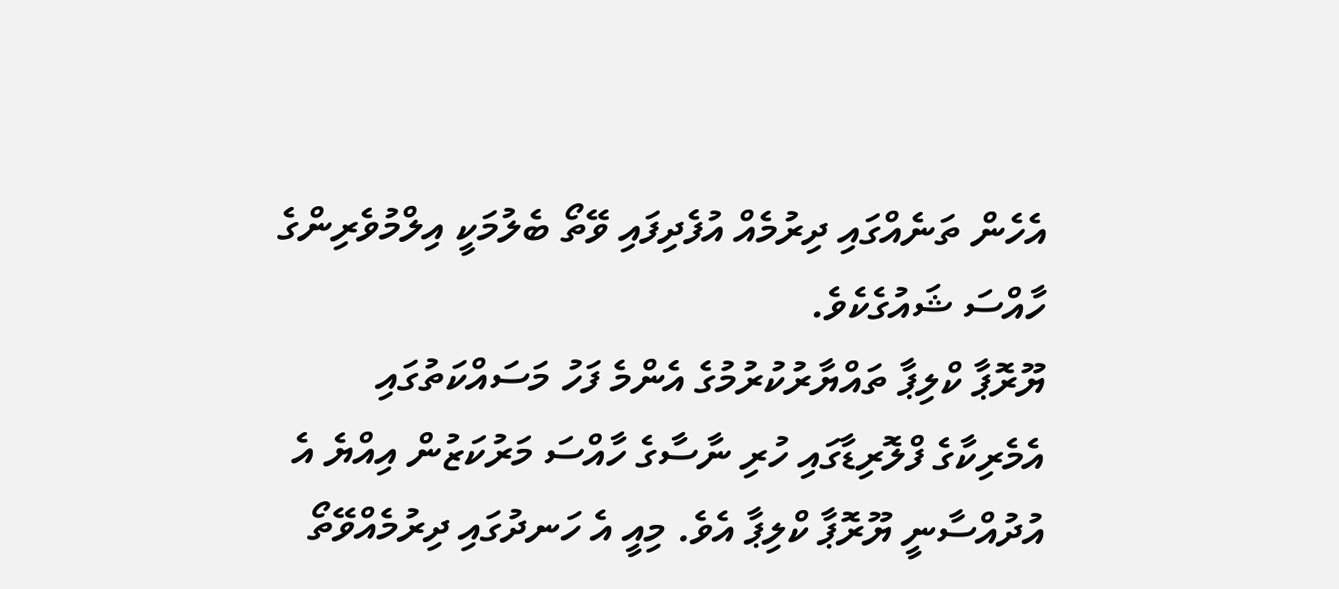އެހެން ތަނެއްގައި ދިރުމެއް އުފެދިފައި ވޭތޯ ބެލުމަކީ އިލްމުވެރިންގެ ހާއްސަ ޝައުގެކެވެ.
ޔޫރޮޕާ ކްލިޕާ ތައްޔާރުކުރުމުގެ އެންމެ ފަހު މަސައްކަތުގައި
އެމެރިކާގެ ފްލޮރިޑާގައި ހުރި ނާސާގެ ހާއްސަ މަރުކަޒުން އިއްޔެ އެ އުދުއްސާނީ ޔޫރޮޕާ ކްލިޕާ އެވެ. މިއީ އެ ހަނދުގައި ދިރުމެއްވޭތޯ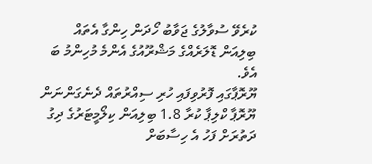ކުރެވޭ ސުވާލުގެ ޖަވާބު ހޯދަން ހިންގާ އެތައް ބިލިއަން ޑޮލަރެއްގެ މަޝްރޫއުގެ އެންމެ މުހިންމު ބަ އެވެ.
ޔޫރޮޕާގައި ފޮރުވިފައި ހުރި ސިއްރުތައް ދެނެގަންނަން ޔޫރޮޕާ ކްލިޕާ ކުރާ 1.8 ބިލިއަން ކިލޯމީޓަރުގެ ދިގު ދަތުރަށް ފަހު އެ ހިސާބަށް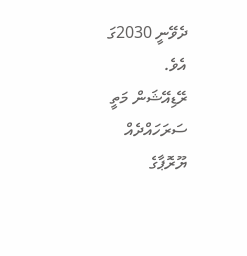ދެވޭނީ 2030ގަ އެވެ.
ރޭޑިއޭޝަން މަތީ ސަރަހައްދެއް
ޔޫރޮޕާގެ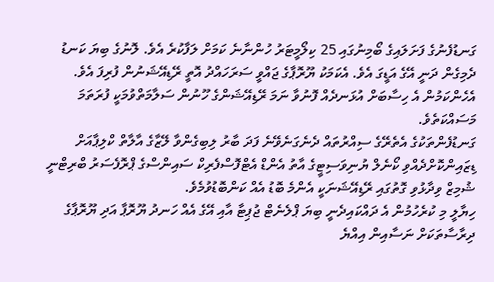ގަނޑުފެނުގެ ފަށަލައިގެ ބޯމިނުގައި 25 ކިލޯމީޓަރު ހުންނާނެ ކަމަށް ލަފާކުރެ އެވެ. ލޮނުގެ ބިޔަ ކަނޑު ދެމިގެން ދަނީ އޭގެ އަޑީގަ އެވެ. އެކަމަކު ޔޫރޮޕާގެ ޖައްވީ ސަރަހައްދު އޮތީ ރޭޑިއޭޝަނުން ފުރިފަ އެވެ. އެހެންކަމުން އެ ހިސާބަށް އުޅަނދެއް ފޮނުވާ ނަމަ ރޭޑިއޭޝަންގެ ހޫނުން ސަލާމަތްވުމަކީ ފުރަތަމަ މަސައްކަތެވެ.
ގަނޑުފެންތަކުގެ އެތެރޭގެ ސިއްރުތައް ދެނެގަނެވޭނެ ފަދަ ބާރު ލިބިގެންވާ ލޭޒާގެ އާލާތް ކްލިޕާއަށް ޑިޒައިންކޮށްދެއްވި ކޯނެލް ޔުނިވަސިޓީގެ އާތު އެންޑް އެޓްފޮސްފެރިކް ސައިންސްގެ ޕްރޮފެސަރު ބްރިޓްނީ ޝުމިޒް ވިދާޅުވި ގޮތުގައި ރޭޑިއޭޝަނަކީ އެންމެ ބޮޑު އެއް ކަންބޮޑުވުމެވެ.
ހިޔާލީ މި ކުރެހުމުން އެ ދައްކައިދެނީ ބިޔަ ޕްލެނެޓް ޖުޕިޓާ އާއި އޭގެ އެއް ހަނދު ޔޫރޮޕާ އަދި ޔޫރޮޕާގެ ދިރާސާތަކަށް ނަސާއިން އިއްޔެ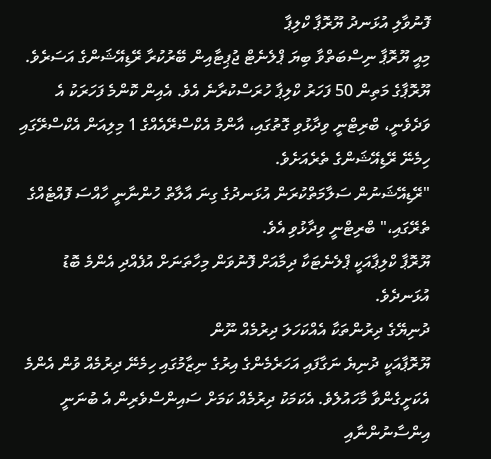ފޮނުވާލި އުޅަނދު ޔޫރޮޕާ ކްލިޕާ
މިއީ ޔޫރޮޕާ ނިސްބަތްވާ ބިޔަ ޕްލެނެޓް ޖުޕިޓާއިން ބޭރުކުރާ ރޭޑިއޭޝަންގެ އަސަރެވެ.
ޔޫރޮޕާގެ މަތިން 50 ފަހަރު ކްލިޕާ ހުރަސްކުރާނެ އެވެ. އެއިން ކޮންމެ ފަހަރަކު އެ ވަދެވެނީ، ބްރިޓްނީ ވިދާޅުވި ގޮތުގައި، އާންމު އެކްސްރޭއެއްގެ 1 މިލިއަން އެކްސްރޭގައި ހިމެނޭ ރޭޑިއޭޝަންގެ ތެރެއަށެވެ.
"ރޭޑިއޭޝަނުން ސަލާމަތްކުރަން އުޅަނދުގެ ގިނަ އާލާތް ހުންނާނީ ހާއްސަ ފޮއްޓެއްގެ ތެރޭގައި،" ބްރިޓްނީ ވިދާޅުވި އެވެ.
ޔޫރޮޕާ ކްލިޕާއަކީ ޕްލެނެޓަކާ ދިމާއަށް ފޮނުވަން މިހާތަނަށް އުފެއްދި އެންމެ ބޮޑު އުޅަނދެވެ.
ދުނިޔޭގެ ދިރުންތަކާ އެއްކަހަލަ ދިރުމެއް ނޫން
ޔޫރޮޕާއަކީ ދުނިޔެ ނަގާފައި އަހަރެމެންގެ އިރުގެ ނިޒާމުގައި ހިމެނޭ ދިރުމެއް ވުން އެންމެ އެކަށީގެންވާ މާހައުލެވެ. އެކަމަކު ދިރުމެއް ކަމަށް ސައިންސްވެރިން އެ ބުނަނީ އިންސާނުންނާއި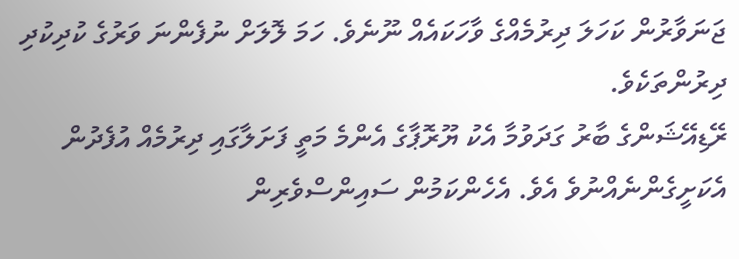ޖަނަވާރުން ކަހަލަ ދިރުމެއްގެ ވާހަކައެއް ނޫނެވެ. ހަމަ ލޮލަށް ނުފެންނަ ވަރުގެ ކުދިކުދި ދިރުންތަކެވެ.
ރޭޑިއޭޝަންގެ ބާރު ގަދަވުމާ އެކު ޔޫރޮޕާގެ އެންމެ މަތީ ފަށަލާގައި ދިރުމެއް އުފެދުން އެކަށީގެންނެއްނުވެ އެވެ. އެހެންކަމުން ސައިންސްވެރިން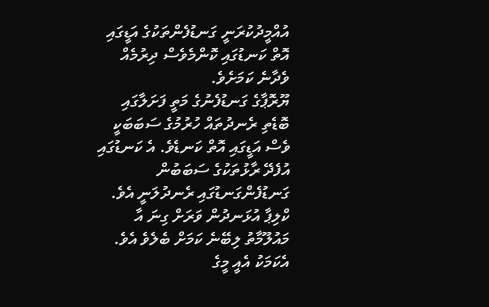އުއްމީދުކުރަނީ ގަނޑުފެންތަކުގެ އަޑީގައި އޮތް ކަނޑުގައި ކޮންމެވެސް ދިރުމެއް ވެދާނެ ކަމަށެވެ.
ޔޫރޮޕާގެ ގަނޑުފެނުގެ މަތީ ފަށަލާގައި ބޮޑެތި ރެނދުތައް ހުރުމުގެ ސަބަބަކީ ވެސް އަޑީގައި އޮތް ކަނޑެވެ. އެ ކަނޑުގައި އުފެދޭ ރާޅުތަކުގެ ސަބަބުން ގަނޑުފެންގަނޑުގައި ރެނދުލަނީ އެވެ.
ކްލިޕާ އުޅަނދުން ވަރަށް ގިނަ އާ މައުލޫމާތު ލިބޭނެ ކަމަށް ބެލެވެ އެވެ. އެކަމަކު އެއީ މީގެ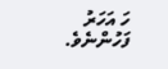ހަ އަހަރު ފަހުންނެވެ.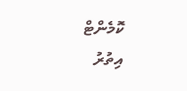ކޮމެންޓް
އިތުރު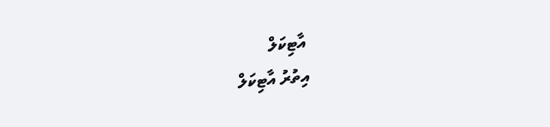އާޓިކަލް
އިތުރު އާޓިކަލް